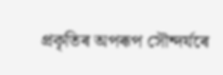প্ৰকৃতিৰ অপৰূপ সৌন্দৰ্যৰে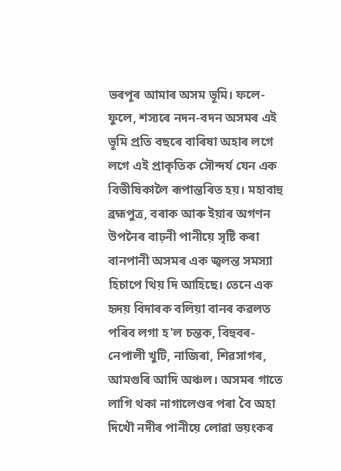ভৰপূৰ আমাৰ অসম ভূমি। ফলে-ফুলে, শস্যৰে নদন-বদন অসমৰ এই ভূমি প্ৰতি বছৰে বাৰিষা অহাৰ লগে লগে এই প্ৰাকৃতিক সৌন্দৰ্য যেন এক বিভীষিকালৈ ৰূপান্তৰিত হয়। মহাবাহু ব্ৰহ্মপুত্ৰ, বৰাক আৰু ইয়াৰ অগণন উপনৈৰ বাঢ়নী পানীয়ে সৃষ্টি কৰা বানপানী অসমৰ এক জ্বলন্ত সমস্যা হিচাপে থিয় দি আহিছে। তেনে এক হৃদয় বিদাৰক বলিয়া বানৰ কৱলত পৰিব লগা হ'ল চন্তক, বিহুবৰ-নেপালী খুটি, নাজিৰা, শিৱসাগৰ, আমগুৰি আদি অঞ্চল। অসমৰ গাতে লাগি থকা নাগালেণ্ডৰ পৰা বৈ অহা দিখৌ নদীৰ পানীয়ে লোৱা ভয়ংকৰ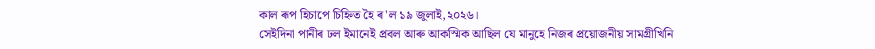কাল ৰূপ হিচাপে চিহ্নিত হৈ ৰ'ল ১৯ জুলাই,২০২৬।
সেইদিনা পানীৰ ঢল ইমানেই প্ৰবল আৰু আকস্মিক আছিল যে মানুহে নিজৰ প্ৰয়োজনীয় সামগ্ৰীখিনি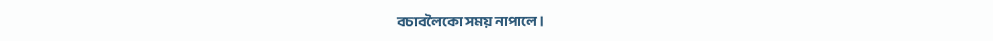বচাবলৈকো সময় নাপালে।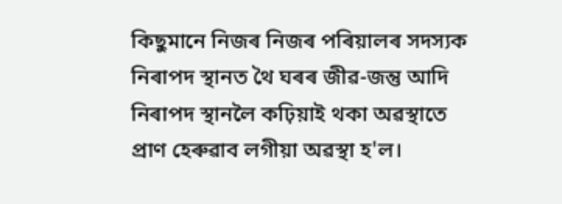কিছুমানে নিজৰ নিজৰ পৰিয়ালৰ সদস্যক নিৰাপদ স্থানত থৈ ঘৰৰ জীৱ-জন্তু আদি নিৰাপদ স্থানলৈ কঢ়িয়াই থকা অৱস্থাতে প্ৰাণ হেৰুৱাব লগীয়া অৱস্থা হ'ল।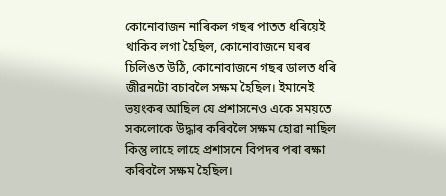কোনোবাজন নাৰিকল গছৰ পাতত ধৰিয়েই থাকিব লগা হৈছিল, কোনোবাজনে ঘৰৰ চিলিঙত উঠি, কোনোবাজনে গছৰ ডালত ধৰি জীৱনটো বচাবলৈ সক্ষম হৈছিল। ইমানেই ভয়ংকৰ আছিল যে প্ৰশাসনেও একে সময়তে সকলোকে উদ্ধাৰ কৰিবলৈ সক্ষম হোৱা নাছিল কিন্তু লাহে লাহে প্ৰশাসনে বিপদৰ পৰা ৰক্ষা কৰিবলৈ সক্ষম হৈছিল।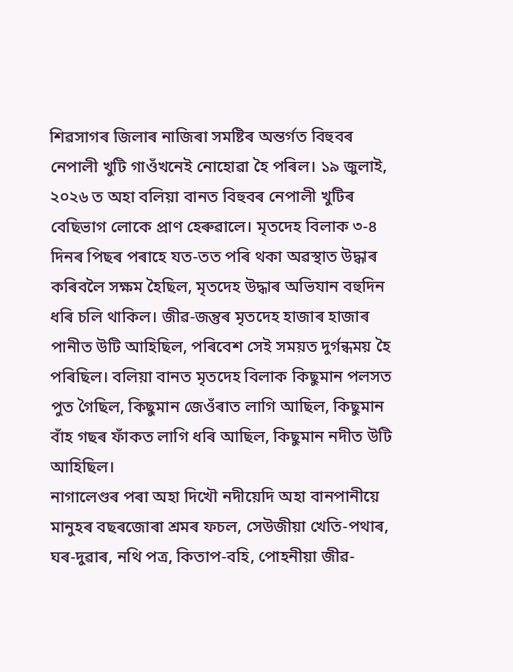শিৱসাগৰ জিলাৰ নাজিৰা সমষ্টিৰ অন্তৰ্গত বিহুবৰ নেপালী খুটি গাওঁখনেই নোহোৱা হৈ পৰিল। ১৯ জুলাই, ২০২৬ ত অহা বলিয়া বানত বিহুবৰ নেপালী খুটিৰ বেছিভাগ লোকে প্ৰাণ হেৰুৱালে। মৃতদেহ বিলাক ৩-৪ দিনৰ পিছৰ পৰাহে যত-তত পৰি থকা অৱস্থাত উদ্ধাৰ কৰিবলৈ সক্ষম হৈছিল, মৃতদেহ উদ্ধাৰ অভিযান বহুদিন ধৰি চলি থাকিল। জীৱ-জন্তুৰ মৃতদেহ হাজাৰ হাজাৰ পানীত উটি আহিছিল, পৰিবেশ সেই সময়ত দুৰ্গন্ধময় হৈ পৰিছিল। বলিয়া বানত মৃতদেহ বিলাক কিছুমান পলসত পুত গৈছিল, কিছুমান জেওঁৰাত লাগি আছিল, কিছুমান বাঁহ গছৰ ফাঁকত লাগি ধৰি আছিল, কিছুমান নদীত উটি আহিছিল।
নাগালেণ্ডৰ পৰা অহা দিখৌ নদীয়েদি অহা বানপানীয়ে মানুহৰ বছৰজোৰা শ্ৰমৰ ফচল, সেউজীয়া খেতি-পথাৰ, ঘৰ-দুৱাৰ, নথি পত্ৰ, কিতাপ-বহি, পোহনীয়া জীৱ-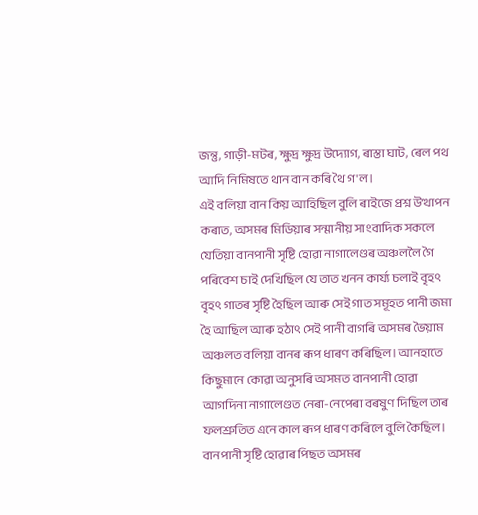জন্তু, গাড়ী-মটৰ, ক্ষুদ্ৰ ক্ষুদ্ৰ উদ্যোগ, ৰাস্তা ঘাট, ৰেল পথ আদি নিমিষতে থান বান কৰি থৈ গ'ল।
এই বলিয়া বান কিয় আহিছিল বুলি ৰাইজে প্ৰশ্ন উত্থাপন কৰাত, অসমৰ মিডিয়াৰ সন্মানীয় সাংবাদিক সকলে যেতিয়া বানপানী সৃষ্টি হোৱা নাগালেণ্ডৰ অঞ্চললৈ গৈ পৰিবেশ চাই দেখিছিল যে তাত খনন কাৰ্য্য চলাই বৃহৎ বৃহৎ গাতৰ সৃষ্টি হৈছিল আৰু সেই গাত সমূহত পানী জমা হৈ আছিল আৰু হঠাৎ সেই পানী বাগৰি অসমৰ ভৈয়াম অঞ্চলত বলিয়া বানৰ ৰূপ ধাৰণ কৰিছিল। আনহাতে কিছুমানে কোৱা অনুসৰি অসমত বানপানী হোৱা আগদিনা নাগালেণ্ডত নেৰা-নেপেৰা বৰষুণ দিছিল তাৰ ফলশ্ৰুতিত এনে কাল ৰূপ ধাৰণ কৰিলে বুলি কৈছিল।
বানপানী সৃষ্টি হোৱাৰ পিছত অসমৰ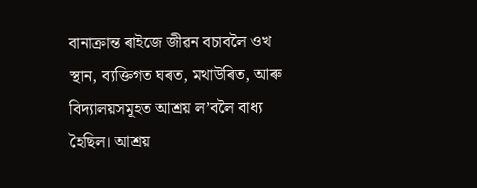বানাক্ৰান্ত ৰাইজে জীৱন বচাবলৈ ওখ স্থান, ব্যক্তিগত ঘৰত, মথাউৰিত, আৰু বিদ্যালয়সমূহত আশ্ৰয় ল’বলৈ বাধ্য হৈছিল। আশ্ৰয়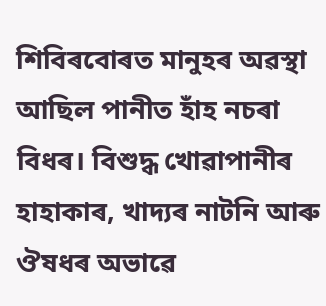শিবিৰবোৰত মানুহৰ অৱস্থা আছিল পানীত হাঁহ নচৰা বিধৰ। বিশুদ্ধ খোৱাপানীৰ হাহাকাৰ, খাদ্যৰ নাটনি আৰু ঔষধৰ অভাৱে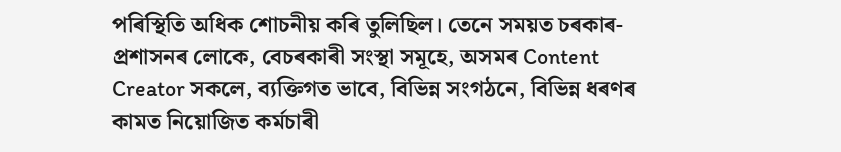পৰিস্থিতি অধিক শোচনীয় কৰি তুলিছিল। তেনে সময়ত চৰকাৰ-প্ৰশাসনৰ লোকে, বেচৰকাৰী সংস্থা সমূহে, অসমৰ Content Creator সকলে, ব্যক্তিগত ভাবে, বিভিন্ন সংগঠনে, বিভিন্ন ধৰণৰ কামত নিয়োজিত কৰ্মচাৰী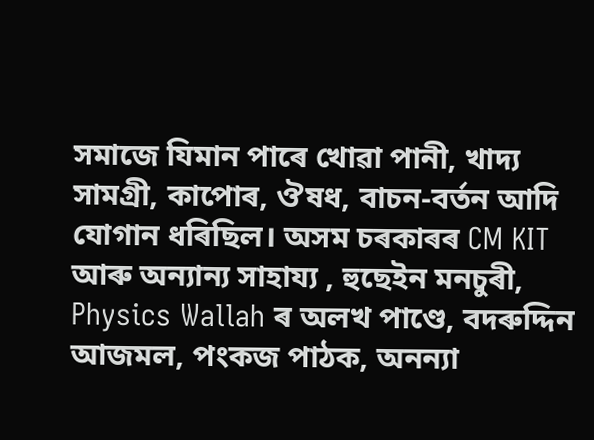সমাজে যিমান পাৰে খোৱা পানী, খাদ্য সামগ্ৰী, কাপোৰ, ঔষধ, বাচন-বৰ্তন আদি যোগান ধৰিছিল। অসম চৰকাৰৰ CM KIT আৰু অন্যান্য সাহায্য , হুছেইন মনচুৰী, Physics Wallah ৰ অলখ পাণ্ডে, বদৰুদ্দিন আজমল, পংকজ পাঠক, অনন্যা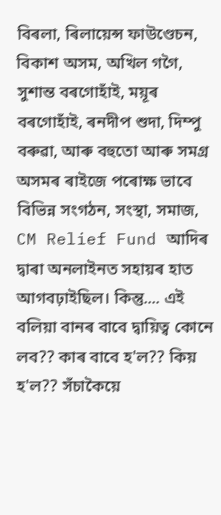বিৰলা, ৰিলায়েন্স ফাউণ্ডেচন, বিকাশ অসম, অখিল গগৈ, সুশান্ত বৰগোহাঁই, ময়ূৰ বৰগোহাঁই, ৰনদীপ শুদা, দিম্পু বৰুৱা, আৰু বহুতো আৰু সমগ্র অসমৰ ৰাইজে পৰোক্ষ ভাবে বিভিন্ন সংগঠন, সংস্থা, সমাজ, CM Relief Fund আদিৰ দ্বাৰা অনলাইনত সহায়ৰ হাত আগবঢ়াইছিল। কিন্তু.... এই বলিয়া বানৰ বাবে দ্বায়িত্ব কোনে লব?? কাৰ বাবে হ'ল?? কিয় হ'ল?? সঁচাকৈয়ে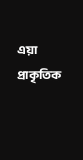এয়া প্ৰাকৃতিক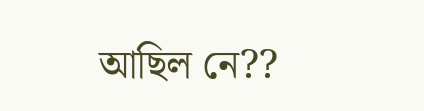আছিল নে??